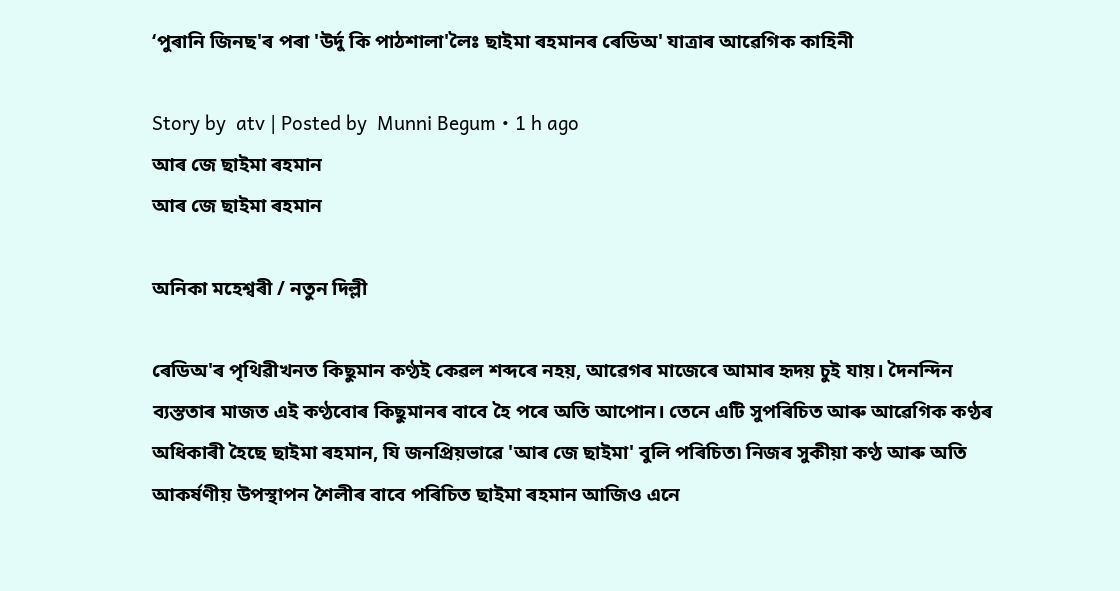‘পুৰানি জিনছ'ৰ পৰা 'উৰ্দু কি পাঠশালা'লৈঃ ছাইমা ৰহমানৰ ৰেডিঅ' যাত্ৰাৰ আৱেগিক কাহিনী

Story by  atv | Posted by  Munni Begum • 1 h ago
আৰ জে ছাইমা ৰহমান
আৰ জে ছাইমা ৰহমান

অনিকা মহেশ্বৰী / নতুন দিল্লী

ৰেডিঅ'ৰ পৃথিৱীখনত কিছুমান কণ্ঠই কেৱল শব্দৰে নহয়, আৱেগৰ মাজেৰে আমাৰ হৃদয় চুই যায়। দৈনন্দিন ব্যস্ততাৰ মাজত এই কণ্ঠবোৰ কিছুমানৰ বাবে হৈ পৰে অতি আপোন। তেনে এটি সুপৰিচিত আৰু আৱেগিক কণ্ঠৰ অধিকাৰী হৈছে ছাইমা ৰহমান, যি জনপ্ৰিয়ভাৱে 'আৰ জে ছাইমা' বুলি পৰিচিত৷ নিজৰ সুকীয়া কণ্ঠ আৰু অতি আকৰ্ষণীয় উপস্থাপন শৈলীৰ বাবে পৰিচিত ছাইমা ৰহমান আজিও এনে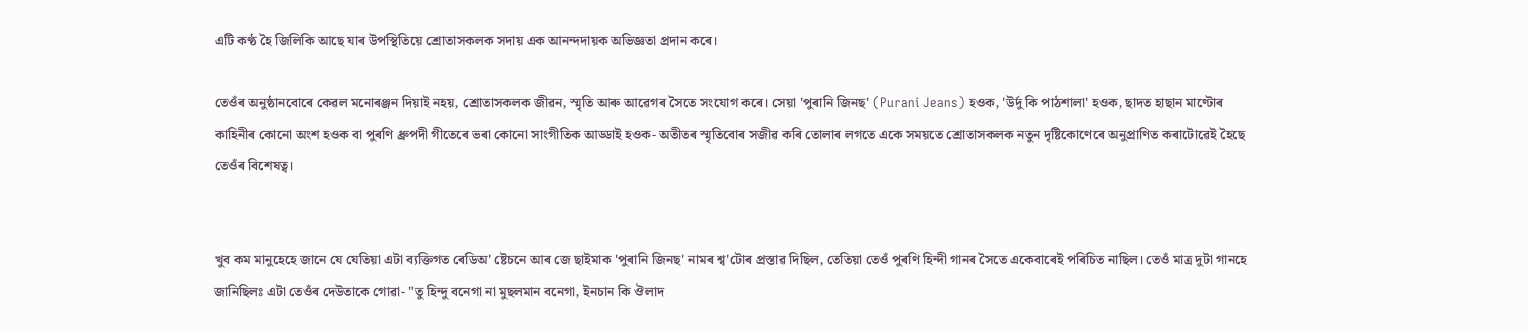এটি কণ্ঠ হৈ জিলিকি আছে যাৰ উপস্থিতিয়ে শ্ৰোতাসকলক সদায় এক আনন্দদায়ক অভিজ্ঞতা প্ৰদান কৰে।

তেওঁৰ অনুষ্ঠানবোৰে কেৱল মনোৰঞ্জন দিয়াই নহয়, শ্ৰোতাসকলক জীৱন, স্মৃতি আৰু আৱেগৰ সৈতে সংযোগ কৰে। সেয়া 'পুৰানি জিনছ' (Purani Jeans) হওক, 'উৰ্দু কি পাঠশালা' হওক, ছাদত হাছান মাণ্টোৰ কাহিনীৰ কোনো অংশ হওক বা পুৰণি ধ্ৰুপদী গীতেৰে ভৰা কোনো সাংগীতিক আড্ডাই হওক- অতীতৰ স্মৃতিবোৰ সজীৱ কৰি তোলাৰ লগতে একে সময়তে শ্ৰোতাসকলক নতুন দৃষ্টিকোণেৰে অনুপ্ৰাণিত কৰাটোৱেই হৈছে তেওঁৰ বিশেষত্ব।


খুব কম মানুহেহে জানে যে যেতিয়া এটা ব্যক্তিগত ৰেডিঅ' ষ্টেচনে আৰ জে ছাইমাক 'পুৰানি জিনছ' নামৰ শ্ব'টোৰ প্ৰস্তাৱ দিছিল, তেতিয়া তেওঁ পুৰণি হিন্দী গানৰ সৈতে একেবাৰেই পৰিচিত নাছিল। তেওঁ মাত্ৰ দুটা গানহে জানিছিলঃ এটা তেওঁৰ দেউতাকে গোৱা- "তু হিন্দু বনেগা না মুছলমান বনেগা, ইনচান কি ঔলাদ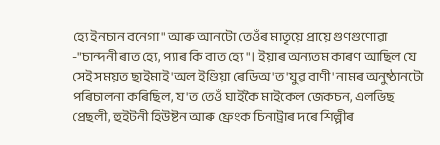হ্যে ইনচান বনেগা" আৰু আনটো তেওঁৰ মাতৃয়ে প্ৰায়ে গুণগুণোৱা -"চান্দনী ৰাত হ্যে, প্যাৰ কি বাত হ্যে"। ইয়াৰ অন্যতম কাৰণ আছিল যে সেই সময়ত ছাইমাই 'অল ইণ্ডিয়া ৰেডিঅ'ত 'যুৱ বাণী' নামৰ অনুষ্ঠানটো পৰিচালনা কৰিছিল, য'ত তেওঁ ঘাইকৈ মাইকেল জেকচন, এলভিছ প্ৰেছলী, হুইটনী হিউষ্টন আৰু ফ্ৰেংক চিনাট্ৰাৰ দৰে শিল্পীৰ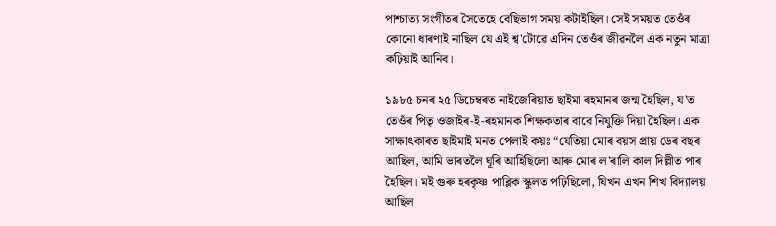পাশ্চাত্য সংগীতৰ সৈতেহে বেছিভাগ সময় কটাইছিল। সেই সময়ত তেওঁৰ কোনো ধাৰণাই নাছিল যে এই শ্ব'টোৱে এদিন তেওঁৰ জীৱনলৈ এক নতুন মাত্ৰা কঢ়িয়াই আনিব।

১৯৮৫ চনৰ ২৫ ডিচেম্বৰত নাইজেৰিয়াত ছাইমা ৰহমানৰ জন্ম হৈছিল, য'ত তেওঁৰ পিতৃ ওজাইৰ-ই-ৰহমানক শিক্ষকতাৰ বাবে নিযুক্তি দিয়া হৈছিল। এক সাক্ষাৎকাৰত ছাইমাই মনত পেলাই কয়ঃ “যেতিয়া মোৰ বয়স প্ৰায় ডেৰ বছৰ আছিল, আমি ভাৰতলৈ ঘূৰি আহিছিলো আৰু মোৰ ল'ৰালি কাল দিল্লীত পাৰ হৈছিল। মই গুৰু হৰকৃষ্ণ পাব্লিক স্কুলত পঢ়িছিলো, যিখন এখন শিখ বিদ্যালয় আছিল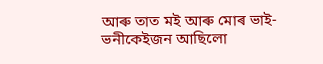আৰু তাত মই আৰু মোৰ ভাই-ভনীকেইজন আছিলো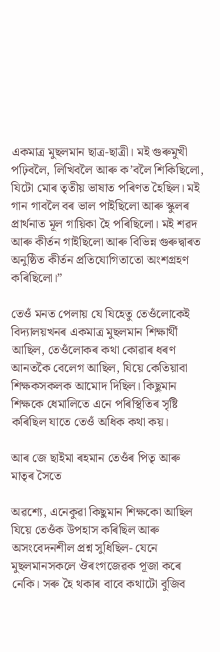একমাত্ৰ মুছলমান ছাত্ৰ-ছাত্ৰী। মই গুৰুমুখী পঢ়িবলৈ, লিখিবলৈ আৰু ক’বলৈ শিকিছিলো, যিটো মোৰ তৃতীয় ভাষাত পৰিণত হৈছিল। মই গান গাবলৈ বৰ ভাল পাইছিলো আৰু স্কুলৰ প্ৰাৰ্থনাত মূল গায়িকা হৈ পৰিছিলো। মই শৱদ আৰু কীৰ্তন গাইছিলো আৰু বিভিন্ন গুৰুদ্বাৰত অনুষ্ঠিত কীৰ্তন প্ৰতিযোগিতাতো অংশগ্ৰহণ কৰিছিলো।”

তেওঁ মনত পেলায় যে যিহেতু তেওঁলোকেই বিদ্যালয়খনৰ একমাত্ৰ মুছলমান শিক্ষাৰ্থী আছিল, তেওঁলোকৰ কথা কোৱাৰ ধৰণ আনতকৈ বেলেগ আছিল, যিয়ে কেতিয়াবা শিক্ষকসকলক আমোদ দিছিল। কিছুমান শিক্ষকে ধেমালিতে এনে পৰিস্থিতিৰ সৃষ্টি কৰিছিল যাতে তেওঁ অধিক কথা কয়।

আৰ জে ছাইমা ৰহমান তেওঁৰ পিতৃ আৰু মাতৃৰ সৈতে

অৱশ্যে, এনেকুৱা কিছুমান শিক্ষকো আছিল যিয়ে তেওঁক উপহাস কৰিছিল আৰু অসংবেদনশীল প্ৰশ্ন সুধিছিল- যেনে মুছলমানসকলে ঔৰংগজেৱক পূজা কৰে নেকি। সৰু হৈ থকাৰ বাবে কথাটো বুজিব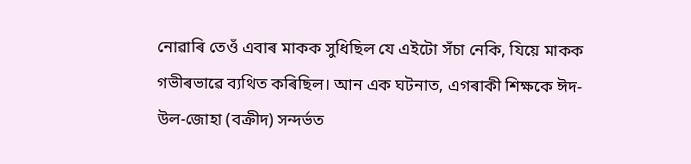নোৱাৰি তেওঁ এবাৰ মাকক সুধিছিল যে এইটো সঁচা নেকি, যিয়ে মাকক গভীৰভাৱে ব্যথিত কৰিছিল। আন এক ঘটনাত, এগৰাকী শিক্ষকে ঈদ-উল-জোহা (বক্ৰীদ) সন্দৰ্ভত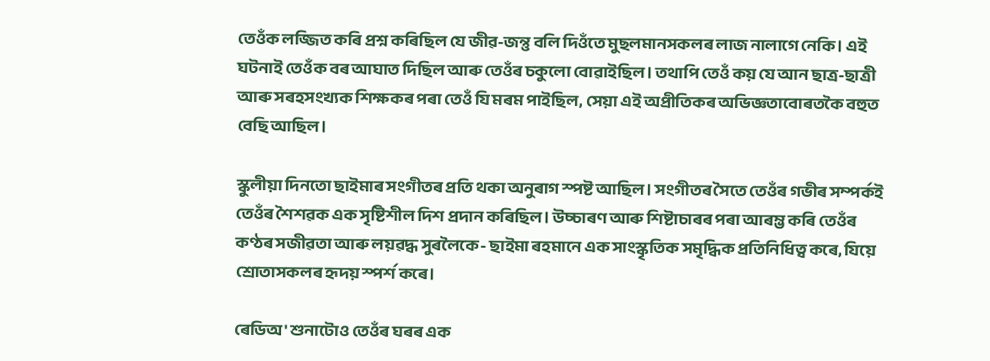তেওঁক লজ্জিত কৰি প্ৰশ্ন কৰিছিল যে জীৱ-জন্তু বলি দিওঁতে মুছলমানসকলৰ লাজ নালাগে নেকি। এই ঘটনাই তেওঁক বৰ আঘাত দিছিল আৰু তেওঁৰ চকুলো বোৱাইছিল। তথাপি তেওঁ কয় যে আন ছাত্ৰ-ছাত্ৰী আৰু সৰহসংখ্যক শিক্ষকৰ পৰা তেওঁ যি মৰম পাইছিল, সেয়া এই অপ্ৰীতিকৰ অভিজ্ঞতাবোৰতকৈ বহুত বেছি আছিল।

স্কুলীয়া দিনতো ছাইমাৰ সংগীতৰ প্ৰতি থকা অনুৰাগ স্পষ্ট আছিল। সংগীতৰ সৈতে তেওঁৰ গভীৰ সম্পৰ্কই তেওঁৰ শৈশৱক এক সৃষ্টিশীল দিশ প্ৰদান কৰিছিল। উচ্চাৰণ আৰু শিষ্টাচাৰৰ পৰা আৰম্ভ কৰি তেওঁৰ কণ্ঠৰ সজীৱতা আৰু লয়ৱদ্ধ সুৰলৈকে- ছাইমা ৰহমানে এক সাংস্কৃতিক সমৃদ্ধিক প্ৰতিনিধিত্ব কৰে, যিয়ে শ্ৰোতাসকলৰ হৃদয় স্পৰ্শ কৰে।

ৰেডিঅ' শুনাটোও তেওঁৰ ঘৰৰ এক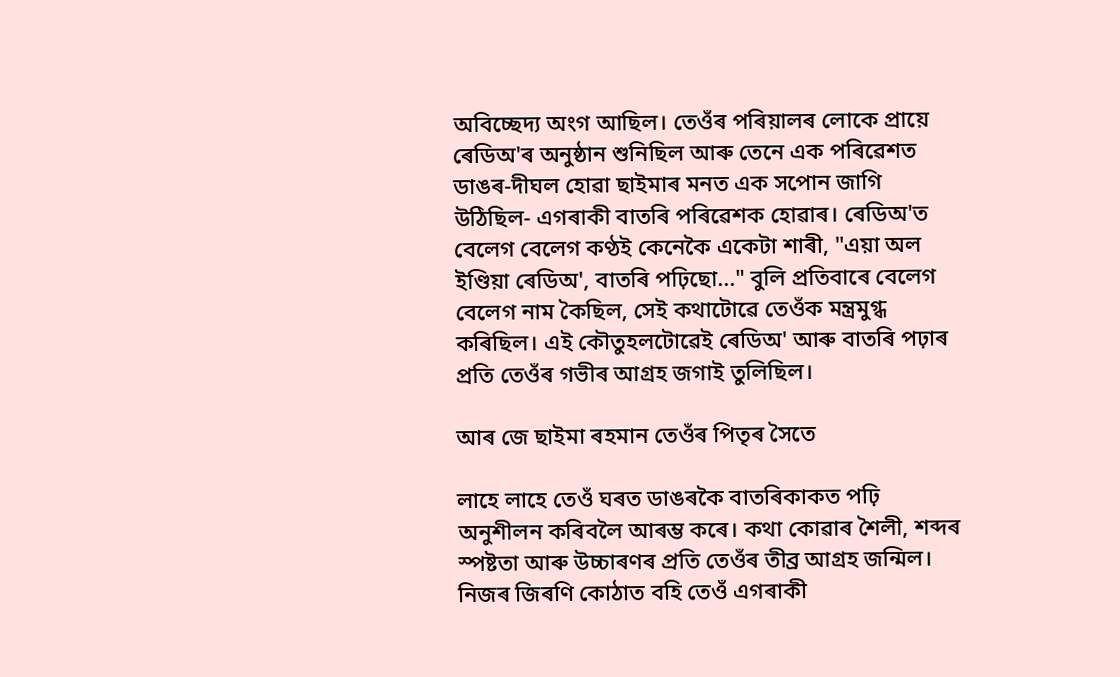অবিচ্ছেদ্য অংগ আছিল। তেওঁৰ পৰিয়ালৰ লোকে প্ৰায়ে ৰেডিঅ'ৰ অনুষ্ঠান শুনিছিল আৰু তেনে এক পৰিৱেশত ডাঙৰ-দীঘল হোৱা ছাইমাৰ মনত এক সপোন জাগি উঠিছিল- এগৰাকী বাতৰি পৰিৱেশক হোৱাৰ। ৰেডিঅ'ত বেলেগ বেলেগ কণ্ঠই কেনেকৈ একেটা শাৰী, "এয়া অল ইণ্ডিয়া ৰেডিঅ', বাতৰি পঢ়িছো..." বুলি প্ৰতিবাৰে বেলেগ বেলেগ নাম কৈছিল, সেই কথাটোৱে তেওঁক মন্ত্ৰমুগ্ধ কৰিছিল। এই কৌতুহলটোৱেই ৰেডিঅ' আৰু বাতৰি পঢ়াৰ প্ৰতি তেওঁৰ গভীৰ আগ্ৰহ জগাই তুলিছিল।

আৰ জে ছাইমা ৰহমান তেওঁৰ পিতৃৰ সৈতে

লাহে লাহে তেওঁ ঘৰত ডাঙৰকৈ বাতৰিকাকত পঢ়ি অনুশীলন কৰিবলৈ আৰম্ভ কৰে। কথা কোৱাৰ শৈলী, শব্দৰ স্পষ্টতা আৰু উচ্চাৰণৰ প্ৰতি তেওঁৰ তীব্ৰ আগ্ৰহ জন্মিল। নিজৰ জিৰণি কোঠাত বহি তেওঁ এগৰাকী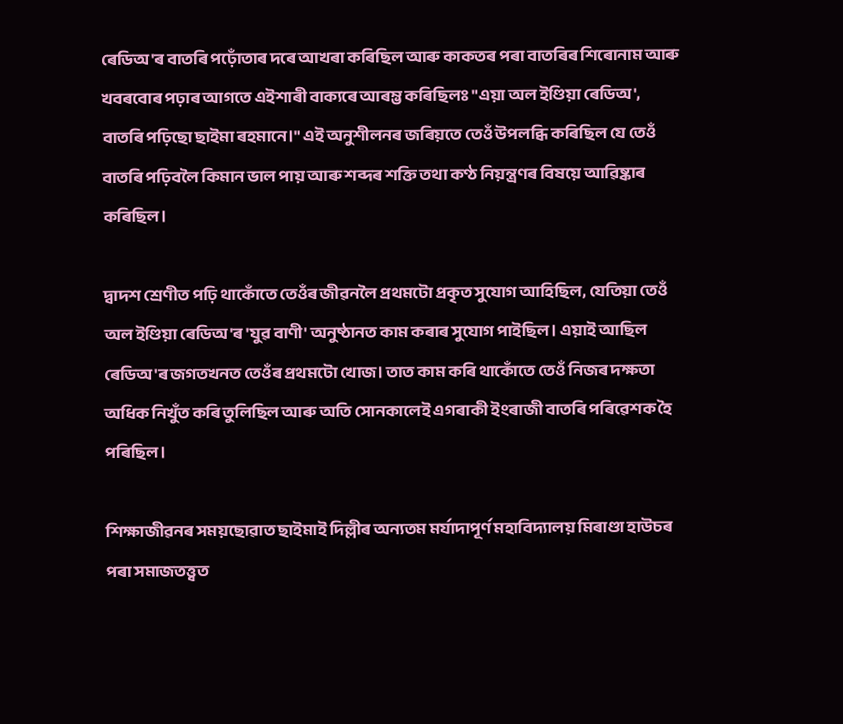ৰেডিঅ'ৰ বাতৰি পঢ়োঁতাৰ দৰে আখৰা কৰিছিল আৰু কাকতৰ পৰা বাতৰিৰ শিৰোনাম আৰু খবৰবোৰ পঢ়াৰ আগতে এইশাৰী বাক্যৰে আৰম্ভ কৰিছিলঃ "এয়া অল ইণ্ডিয়া ৰেডিঅ', বাতৰি পঢ়িছো ছাইমা ৰহমানে।" এই অনুশীলনৰ জৰিয়তে তেওঁ উপলব্ধি কৰিছিল যে তেওঁ বাতৰি পঢ়িবলৈ কিমান ভাল পায় আৰু শব্দৰ শক্তি তথা কণ্ঠ নিয়ন্ত্ৰণৰ বিষয়ে আৱিষ্কাৰ কৰিছিল।

দ্বাদশ শ্ৰেণীত পঢ়ি থাকোঁতে তেওঁৰ জীৱনলৈ প্ৰথমটো প্ৰকৃত সুযোগ আহিছিল, যেতিয়া তেওঁ অল ইণ্ডিয়া ৰেডিঅ'ৰ 'যুৱ বাণী' অনুষ্ঠানত কাম কৰাৰ সুযোগ পাইছিল। এয়াই আছিল ৰেডিঅ'ৰ জগতখনত তেওঁৰ প্ৰথমটো খোজ। তাত কাম কৰি থাকোঁতে তেওঁ নিজৰ দক্ষতা অধিক নিখুঁত কৰি তুলিছিল আৰু অতি সোনকালেই এগৰাকী ইংৰাজী বাতৰি পৰিৱেশক হৈ পৰিছিল।

শিক্ষাজীৱনৰ সময়ছোৱাত ছাইমাই দিল্লীৰ অন্যতম মৰ্যাদাপূৰ্ণ মহাবিদ্যালয় মিৰাণ্ডা হাউচৰ পৰা সমাজতত্ত্বত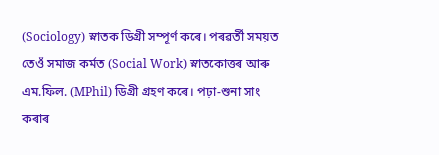(Sociology) স্নাতক ডিগ্ৰী সম্পূৰ্ণ কৰে। পৰৱৰ্তী সময়ত তেওঁ সমাজ কৰ্মত (Social Work) স্নাতকোত্তৰ আৰু এম.ফিল. (MPhil) ডিগ্ৰী গ্ৰহণ কৰে। পঢ়া-শুনা সাং কৰাৰ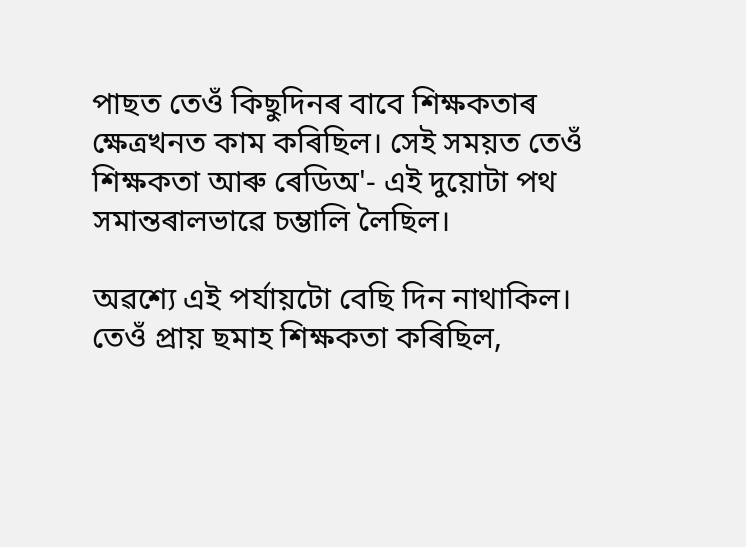পাছত তেওঁ কিছুদিনৰ বাবে শিক্ষকতাৰ ক্ষেত্ৰখনত কাম কৰিছিল। সেই সময়ত তেওঁ শিক্ষকতা আৰু ৰেডিঅ'- এই দুয়োটা পথ সমান্তৰালভাৱে চম্ভালি লৈছিল।

অৱশ্যে এই পৰ্যায়টো বেছি দিন নাথাকিল। তেওঁ প্ৰায় ছমাহ শিক্ষকতা কৰিছিল,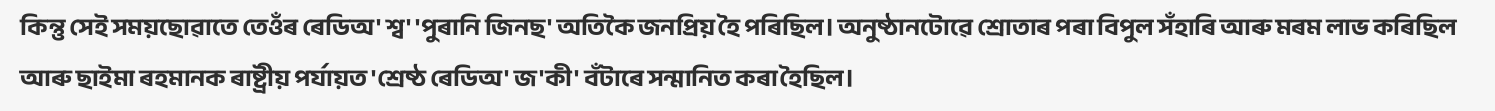কিন্তু সেই সময়ছোৱাতে তেওঁৰ ৰেডিঅ' শ্ব' 'পুৰানি জিনছ' অতিকৈ জনপ্ৰিয় হৈ পৰিছিল। অনুষ্ঠানটোৱে শ্ৰোতাৰ পৰা বিপুল সঁহাৰি আৰু মৰম লাভ কৰিছিল আৰু ছাইমা ৰহমানক ৰাষ্ট্ৰীয় পৰ্যায়ত 'শ্ৰেষ্ঠ ৰেডিঅ' জ'কী' বঁটাৰে সন্মানিত কৰা হৈছিল।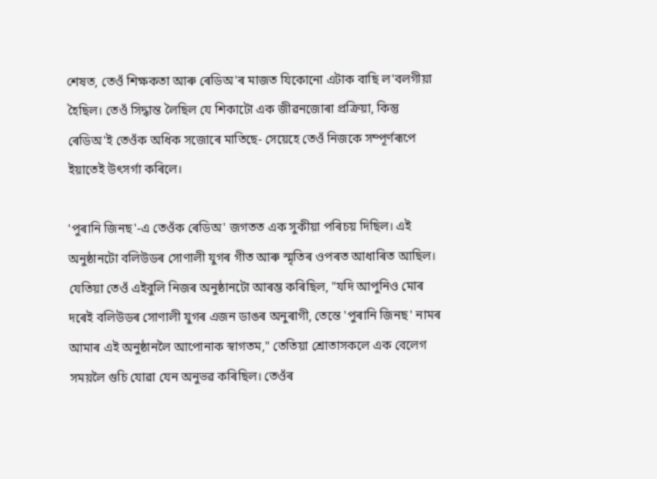শেষত, তেওঁ শিক্ষকতা আৰু ৰেডিঅ'ৰ মাজত যিকোনো এটাক বাছি ল'বলগীয়া হৈছিল। তেওঁ সিদ্ধান্ত লৈছিল যে শিকাটো এক জীৱনজোৰা প্ৰক্ৰিয়া, কিন্তু ৰেডিঅ'ই তেওঁক অধিক সজোৰে মাতিছে- সেয়েহে তেওঁ নিজকে সম্পূৰ্ণৰূপে ইয়াতেই উৎসৰ্গা কৰিলে।

'পুৰানি জিনছ'-এ তেওঁক ৰেডিঅ' জগতত এক সুকীয়া পৰিচয় দিছিল। এই অনুষ্ঠানটো বলিউডৰ সোণালী যুগৰ গীত আৰু স্মৃতিৰ ওপৰত আধাৰিত আছিল। যেতিয়া তেওঁ এইবুলি নিজৰ অনুষ্ঠানটো আৰম্ভ কৰিছিল, "যদি আপুনিও মোৰ দৰেই বলিউডৰ সোণালী যুগৰ এজন ডাঙৰ অনুৰাগী, তেন্তে 'পুৰানি জিনছ' নামৰ আমাৰ এই অনুষ্ঠানলৈ আপোনাক স্বাগতম," তেতিয়া শ্ৰোতাসকলে এক বেলেগ সময়লৈ গুচি যোৱা যেন অনুভৱ কৰিছিল। তেওঁৰ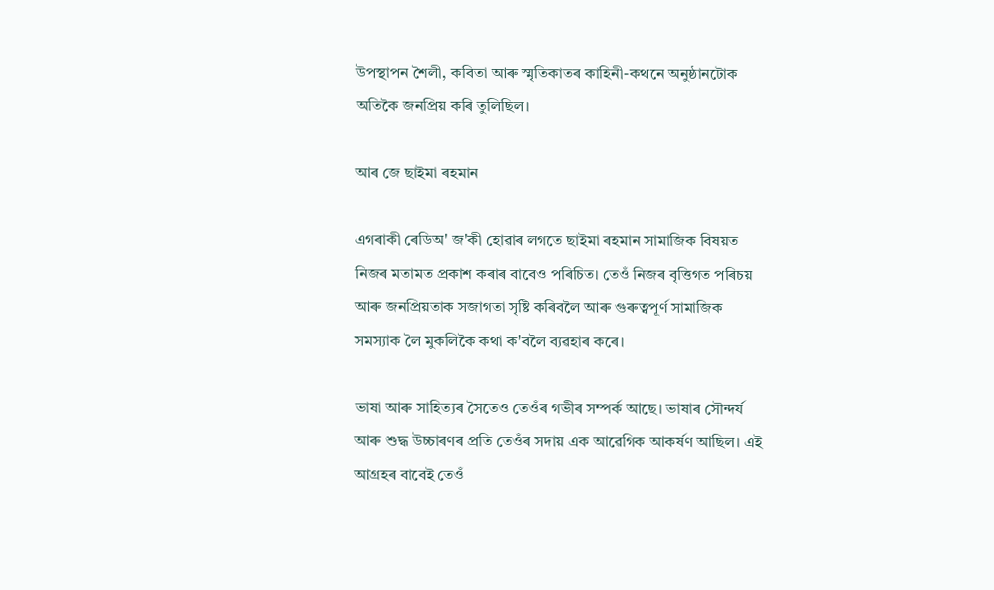উপস্থাপন শৈলী, কবিতা আৰু স্মৃতিকাতৰ কাহিনী-কথনে অনুষ্ঠানটোক অতিকৈ জনপ্ৰিয় কৰি তুলিছিল।

আৰ জে ছাইমা ৰহমান

এগৰাকী ৰেডিঅ' জ'কী হোৱাৰ লগতে ছাইমা ৰহমান সামাজিক বিষয়ত নিজৰ মতামত প্ৰকাশ কৰাৰ বাবেও পৰিচিত। তেওঁ নিজৰ বৃত্তিগত পৰিচয় আৰু জনপ্ৰিয়তাক সজাগতা সৃষ্টি কৰিবলৈ আৰু গুৰুত্বপূৰ্ণ সামাজিক সমস্যাক লৈ মুকলিকৈ কথা ক'বলৈ ব্যৱহাৰ কৰে।

ভাষা আৰু সাহিত্যৰ সৈতেও তেওঁৰ গভীৰ সম্পৰ্ক আছে। ভাষাৰ সৌন্দৰ্য আৰু শুদ্ধ উচ্চাৰণৰ প্ৰতি তেওঁৰ সদায় এক আৱেগিক আকৰ্ষণ আছিল। এই আগ্ৰহৰ বাবেই তেওঁ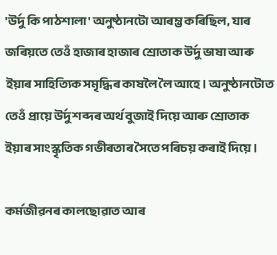'উৰ্দু কি পাঠশালা' অনুষ্ঠানটো আৰম্ভ কৰিছিল, যাৰ জৰিয়তে তেওঁ হাজাৰ হাজাৰ শ্ৰোতাক উৰ্দু ভাষা আৰু ইয়াৰ সাহিত্যিক সমৃদ্ধিৰ কাষলৈ লৈ আহে। অনুষ্ঠানটোত তেওঁ প্ৰায়ে উৰ্দু শব্দৰ অৰ্থ বুজাই দিয়ে আৰু শ্ৰোতাক ইয়াৰ সাংস্কৃতিক গভীৰতাৰ সৈতে পৰিচয় কৰাই দিয়ে।

কৰ্মজীৱনৰ কালছোৱাত আৰ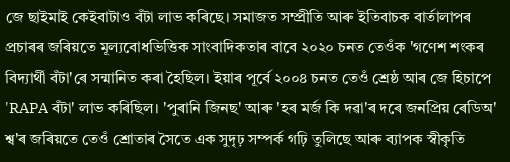জে ছাইমাই কেইবাটাও বঁটা লাভ কৰিছে। সমাজত সম্প্ৰীতি আৰু ইতিবাচক বাৰ্তালাপৰ প্ৰচাৰৰ জৰিয়তে মূল্যবোধভিত্তিক সাংবাদিকতাৰ বাবে ২০২০ চনত তেওঁক 'গণেশ শংকৰ বিদ্যাৰ্থী বঁটা'ৰে সন্মানিত কৰা হৈছিল। ইয়াৰ পূৰ্বে ২০০৪ চনত তেওঁ শ্ৰেষ্ঠ আৰ জে হিচাপে 'RAPA বঁটা' লাভ কৰিছিল। 'পুৰানি জিনছ' আৰু 'হৰ মৰ্জ কি দৱা'ৰ দৰে জনপ্ৰিয় ৰেডিঅ' শ্ব'ৰ জৰিয়তে তেওঁ শ্ৰোতাৰ সৈতে এক সুদৃঢ় সম্পৰ্ক গঢ়ি তুলিছে আৰু ব্যাপক স্বীকৃতি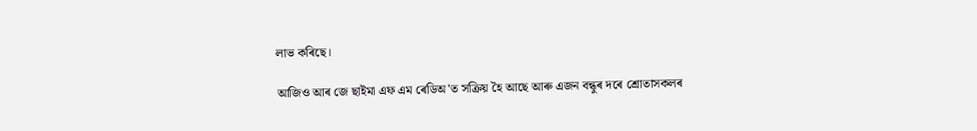লাভ কৰিছে।

আজিও আৰ জে ছাইমা এফ এম ৰেডিঅ'ত সক্ৰিয় হৈ আছে আৰু এজন বন্ধুৰ দৰে শ্ৰোতাসকলৰ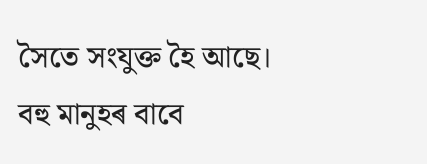সৈতে সংযুক্ত হৈ আছে। বহু মানুহৰ বাবে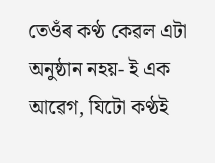তেওঁৰ কণ্ঠ কেৱল এটা অনুষ্ঠান নহয়- ই এক আৱেগ, যিটো কণ্ঠই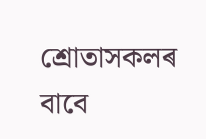শ্ৰোতাসকলৰ বাবে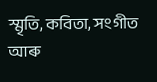স্মৃতি, কবিতা, সংগীত আৰু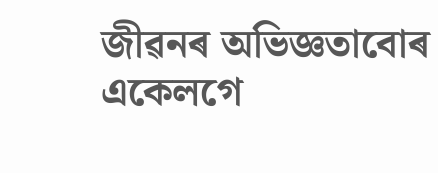জীৱনৰ অভিজ্ঞতাবোৰ একেলগে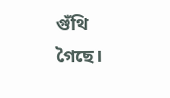গুঁথি গৈছে।